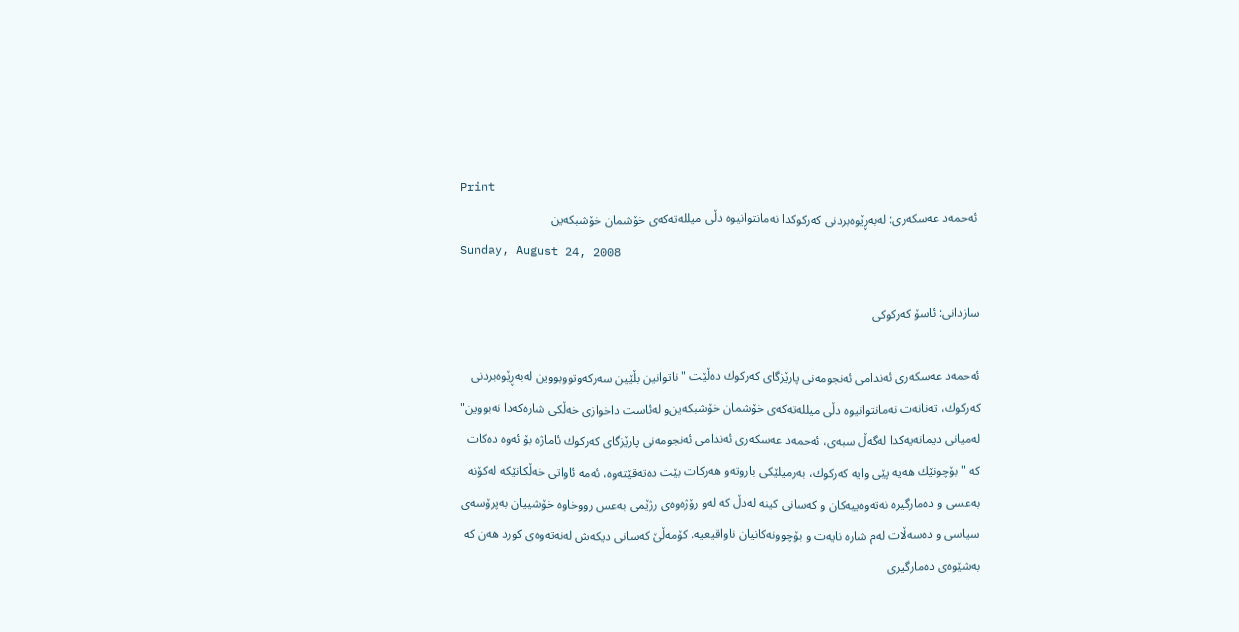Print
 ئه‌حمه‌د عه‌سكه‌ری‌: له‌به‌ڕێوه‌بردنی‌ كه‌ركوكدا نه‌مانتوانیوه‌ دڵی‌ میلله‌ته‌كه‌ی‌ خۆشمان خۆشبكه‌ین
Sunday, August 24, 2008

سازدانی: ئاسۆ كه‌ركوكی‌

ئه‌حمه‌د عه‌سكه‌ری‌ ئه‌ندامی‌ ئه‌نجومه‌نی‌ پارێزگای‌ كه‌ركوك ده‌ڵێت "ناتوانین بڵێین سه‌ركه‌وتووبووین له‌به‌ڕێوه‌بردنی‌ كه‌ركوك، ته‌نانه‌ت نه‌مانتوانیوه‌ دڵی‌ میلله‌ته‌كه‌ی‌ خۆشمان خۆشبكه‌ین‌و له‌ئاست داخوازی‌ خه‌ڵكی‌ شاره‌كه‌دا نه‌بووین"
له‌میانی‌ دیمانه‌یه‌كدا له‌گه‌ڵ‌ سبه‌ی‌، ئه‌حمه‌د عه‌سكه‌ری‌ ئه‌ندامی‌ ئه‌نجومه‌نی‌ پارێزگای‌ كه‌ركوك ئاماژه‌ بۆ ئه‌وه‌ ده‌كات كه‌ "بۆچونێك هه‌یه‌ پێی‌ وایه‌ كه‌ركوك، به‌رمیلێكی‌ باروته‌و هه‌ركات بێت ده‌ته‌قێته‌وه‌، ئه‌مه‌ ئاواتی خه‌ڵكانێكه‌ له‌كۆنه‌ به‌عسی‌ و ده‌مارگیره‌ نه‌ته‌وه‌ییه‌كان و كه‌سانی‌ كینه‌ له‌دڵ كه‌ له‌و رۆژه‌وه‌ی‌ رژێمی‌ به‌عس رووخاوه‌ خۆشییان به‌پرۆسه‌ی‌ سیاسی‌ و ده‌سه‌ڵات له‌م شاره‌ نایه‌ت و بۆچوونه‌كانیان ناواقیعیه‌. كۆمه‌ڵێ‌ كه‌سانی‌ دیكه‌ش له‌نه‌ته‌وه‌ی‌ كورد هه‌ن كه‌ به‌شێوه‌ی‌ ده‌مارگیری‌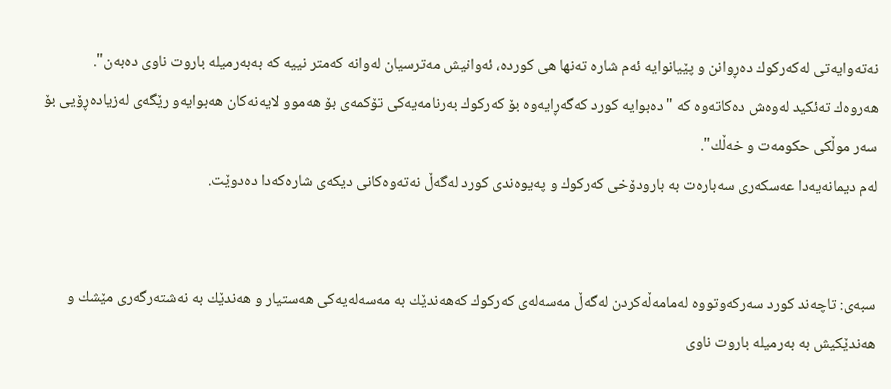نه‌ته‌وایه‌تی‌ له‌كه‌ركوك ده‌ڕوانن و پێیانوایه‌ ئه‌م شاره‌ ته‌نها هی‌ كورده‌، ئه‌وانیش مه‌ترسیان له‌وانه‌ كه‌متر نییه‌ كه‌ به‌به‌رمیله‌ باروت ناوی‌ ده‌به‌ن".
هه‌روه‌ك ته‌ئكید له‌وه‌ش ده‌كاته‌وه‌ كه‌ "ده‌بوایه‌ كورد كه‌گه‌ڕایه‌وه‌ بۆ كه‌ركوك به‌رنامه‌یه‌كی‌ تۆكمه‌ی‌ بۆ هه‌موو لایه‌نه‌كان هه‌بوایه‌و رێگه‌ی‌ له‌زیاده‌ڕۆیی بۆ سه‌ر موڵكی‌ حكومه‌ت و خه‌ڵك".
له‌م دیمانه‌یه‌دا عه‌سكه‌ری سه‌باره‌ت به‌ بارودۆخی كه‌ركوك و په‌یوه‌ندی كورد له‌گه‌ڵ‌ نه‌ته‌وه‌كانی دیكه‌ی شاره‌كه‌دا ده‌دوێت.


سبه‌ی: تاچه‌ند كورد سه‌ركه‌وتووه‌ له‌مامه‌ڵه‌كردن له‌گه‌ڵ مه‌سه‌له‌ی‌ كه‌ركوك كه‌هه‌ندێك به‌ مه‌سه‌له‌یه‌كی‌ هه‌ستیار و هه‌ندێك به‌ نه‌شته‌رگه‌ری‌ مێشك و هه‌ندێكیش به‌ به‌رمیله‌ باروت ناوی‌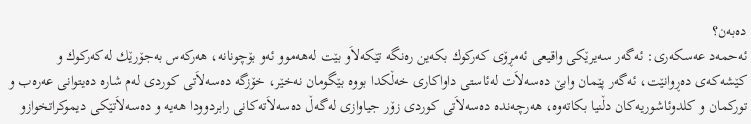ده‌به‌ن؟
ئه‌حمه‌د عه‌سكه‌ری‌: ئه‌گه‌ر سه‌یرێكی‌ واقیعی‌ ئه‌مڕۆی‌ كه‌ركوك بكه‌ین ره‌نگه‌ تێكه‌لاَو بێت له‌هه‌موو ئه‌و بۆچونانه‌، هه‌ركه‌س به‌جۆرێك له‌كه‌ركوك و كێشه‌كه‌ی‌ ده‌ڕوانێت، ئه‌گه‌ر پێمان وابێ ده‌سه‌لاَت له‌ئاستی‌ داواكاری‌ خه‌ڵكدا بووه‌ بێگومان نه‌خێر، خۆزگه‌ ده‌سه‌لاَتی‌ كوردی‌ له‌م شاره‌ ده‌یتوانی‌ عه‌ره‌ب و توركمان و كلدوئاشوریه‌كان دڵنیا بكاته‌وه‌، هه‌رچه‌نده‌ ده‌سه‌لاَتی‌ كوردی‌ زۆر جیاوازی‌ له‌گه‌ڵ ده‌سه‌لاَته‌كانی‌ رابردوودا هه‌یه‌ و ده‌سه‌لاَتێكی‌ دیموكراتخوازو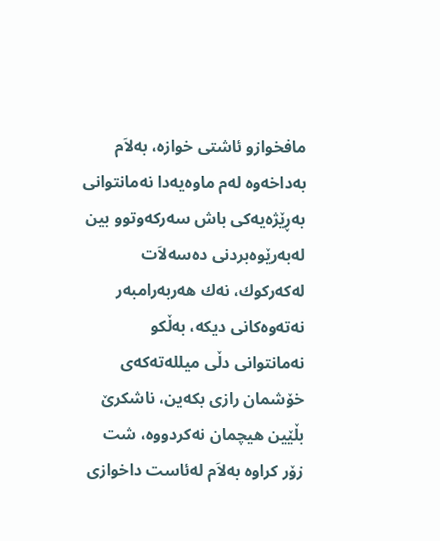مافخوازو ئاشتی‌ خوازه‌، به‌لاَم به‌داخه‌وه‌ له‌م ماوه‌یه‌دا نه‌مانتوانی‌ به‌ڕێژه‌یه‌كی‌ باش سه‌ركه‌وتوو بین له‌به‌رێوه‌بردنی‌ ده‌سه‌لاَت له‌كه‌ركوك، نه‌ك هه‌ربه‌رامبه‌ر نه‌ته‌وه‌كانی‌ دیكه‌، به‌ڵكو نه‌مانتوانی‌ دڵی‌ میلله‌ته‌كه‌ی‌ خۆشمان رازی‌ بكه‌ین، ناشكرێ‌ بڵێین هیچمان نه‌كردووه‌، شت زۆر كراوه‌ به‌لاَم له‌ئاست داخوازی‌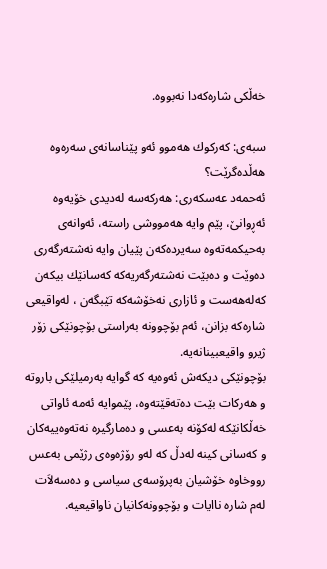خه‌ڵكی‌ شاره‌كه‌دا نه‌بووه‌.

سبه‌ی: كه‌ركوك هه‌موو ئه‌و پێناسانه‌ی‌ سه‌ره‌وه‌ هه‌ڵده‌گرێت؟
ئه‌حمه‌د عه‌سكه‌ری‌: هه‌ركه‌سه‌ له‌دیدی‌ خۆیه‌وه‌ ئه‌ڕوانێ، پێم وایه‌ هه‌مووشی‌ راسته‌، ئه‌وانه‌ی‌ به‌حیكمه‌ته‌وه‌ سه‌یرده‌كه‌ن پێیان وایه‌ نه‌شته‌رگه‌ری‌ ده‌وێت و ده‌بێت نه‌شته‌رگه‌ریه‌كه‌ كه‌سانێك بیكه‌ن كه‌له‌هه‌ست و ئازاری‌ نه‌خۆشه‌كه‌ تێبگه‌ن ، له‌واقیعی‌ شاره‌كه‌ بزانن، ئه‌م بۆچوونه‌ به‌راستی‌ بۆچونێكی‌ زۆر ژیرو واقیعبینانه‌یه‌.
بۆچونێكی‌ دیكه‌ش ئه‌وه‌یه‌ كه‌ گوایه‌ به‌رمیلێكی‌ باروته‌ و هه‌ركات بێت ده‌ته‌قێته‌وه‌، پێموایه‌ ئه‌مه‌ ئاواتی خه‌ڵكانێكه‌ له‌كۆنه‌ به‌عسی‌ و ده‌مارگیره‌ نه‌ته‌وه‌ییه‌كان و كه‌سانی‌ كینه‌ له‌دڵ كه‌ له‌و رۆژه‌وه‌ی‌ رژێمی‌ به‌عس رووخاوه‌ خۆشیان به‌پرۆسه‌ی‌ سیاسی‌ و ده‌سه‌لاَت له‌م شاره‌ ناایات و بۆچوونه‌كانیان ناواقیعیه‌.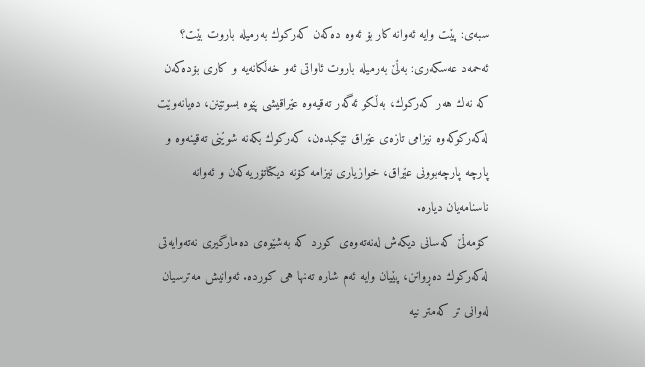سبه‌ی: پێت وایه‌ ئه‌وانه‌ كار بۆ ئه‌وه‌ ده‌كه‌ن كه‌ركوك به‌رمیله‌ باروت بێت؟
ئه‌حمه‌د عه‌سكه‌ری‌: به‌ڵێ‌ به‌رمیله‌ باروت ئاواتی‌ ئه‌و خه‌ڵكانه‌یه‌ و كاری‌ بۆده‌كه‌ن كه‌ نه‌ك هه‌ر كه‌ركوك، به‌ڵكو ئه‌گه‌ر ته‌قیه‌وه‌ عێراقیشی‌ پێوه‌ بسوتێنن، ده‌یانه‌وێت له‌كه‌ركوكه‌وه‌ نیزامی‌ تازه‌ی‌ عێراق تێكبده‌ن، كه‌ركوك بكه‌نه‌ شوێنی‌ ته‌قینه‌وه‌ و پارچه‌ پارچه‌بوونی عێراق، خوازیاری‌ نیزامه‌ كۆنه‌ دیكتاتۆریه‌كه‌ن و ئه‌وانه‌ ناسنامه‌یان دیاره‌.
كۆمه‌ڵێ‌ كه‌سانی‌ دیكه‌ش له‌نه‌ته‌وه‌ی‌ كورد كه‌ به‌شێوه‌ی‌ ده‌مارگیری‌ نه‌ته‌وایه‌تی‌ له‌كه‌ركوك ده‌ڕوانن، پێیان وایه‌ ئه‌م شاره‌ ته‌نها هی‌ كورده‌. ئه‌وانیش مه‌ترسیان له‌وانی‌ تر كه‌متر نیه‌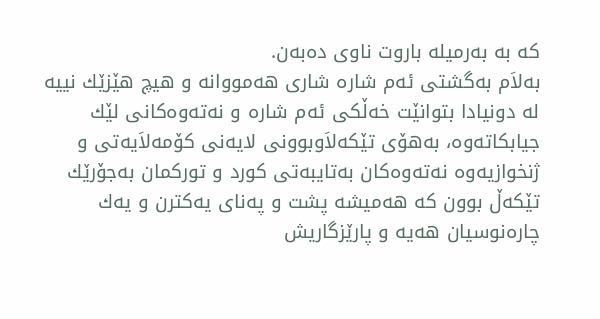كه‌ به‌ به‌رمیله‌ باروت ناوی‌ ده‌به‌ن.
به‌لاَم به‌گشتی‌ ئه‌م شاره‌ شاری‌ هه‌مووانه‌ و هیچ هێزێك نییه‌ له‌ دونیادا بتوانێت خه‌ڵكی‌ ئه‌م شاره‌ و نه‌ته‌وه‌كانی‌ لێك جیابكاته‌وه‌، به‌هۆی تێكه‌لاَوبوونی‌ لایه‌نی‌ كۆمه‌لاَیه‌تی‌ و ژنخوازیه‌وه‌ نه‌ته‌وه‌كان به‌تایبه‌تی‌ كورد و توركمان به‌جۆرێك تێكه‌ڵ بوون كه‌ هه‌میشه‌ پشت و په‌نای‌ یه‌كترن و یه‌ك چاره‌نوسیان هه‌یه‌ و پارێزگاریش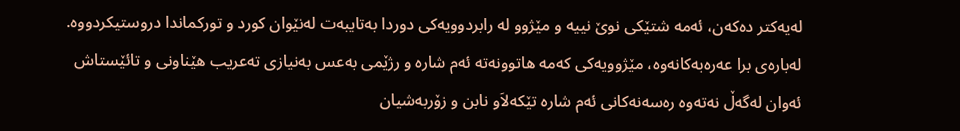له‌یه‌كتر ده‌كه‌ن، ئه‌مه‌ شتێكی‌ نوێ نییه‌ و مێژوو له‌ رابردوویه‌كی‌ دوردا به‌تایبه‌ت له‌نێوان كورد و توركماندا دروستیكردووه‌.
له‌باره‌ی‌ برا عه‌ره‌به‌كانه‌وه‌، مێژوویه‌كی‌ كه‌مه‌ هاتوونه‌ته‌ ئه‌م شاره‌ و رژێمی‌ به‌عس به‌نیازی‌ ته‌عریب هێناونی‌ و تائێستاش ئه‌وان له‌گه‌ڵ نه‌ته‌وه‌ ره‌سه‌نه‌كانی‌ ئه‌م شاره‌ تێكه‌لاَو نابن و زۆربه‌شیان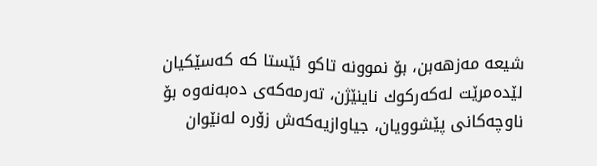شیعه‌ مه‌زهه‌بن، بۆ نموونه‌ تاكو ئێستا كه‌ كه‌سێكیان لێده‌مرێت له‌كه‌ركوك ناینێژن، ته‌رمه‌كه‌ی‌ ده‌به‌نه‌وه‌ بۆ ناوچه‌كانی‌ پێشوویان، جیاوازیه‌كه‌ش زۆره‌ له‌نێوان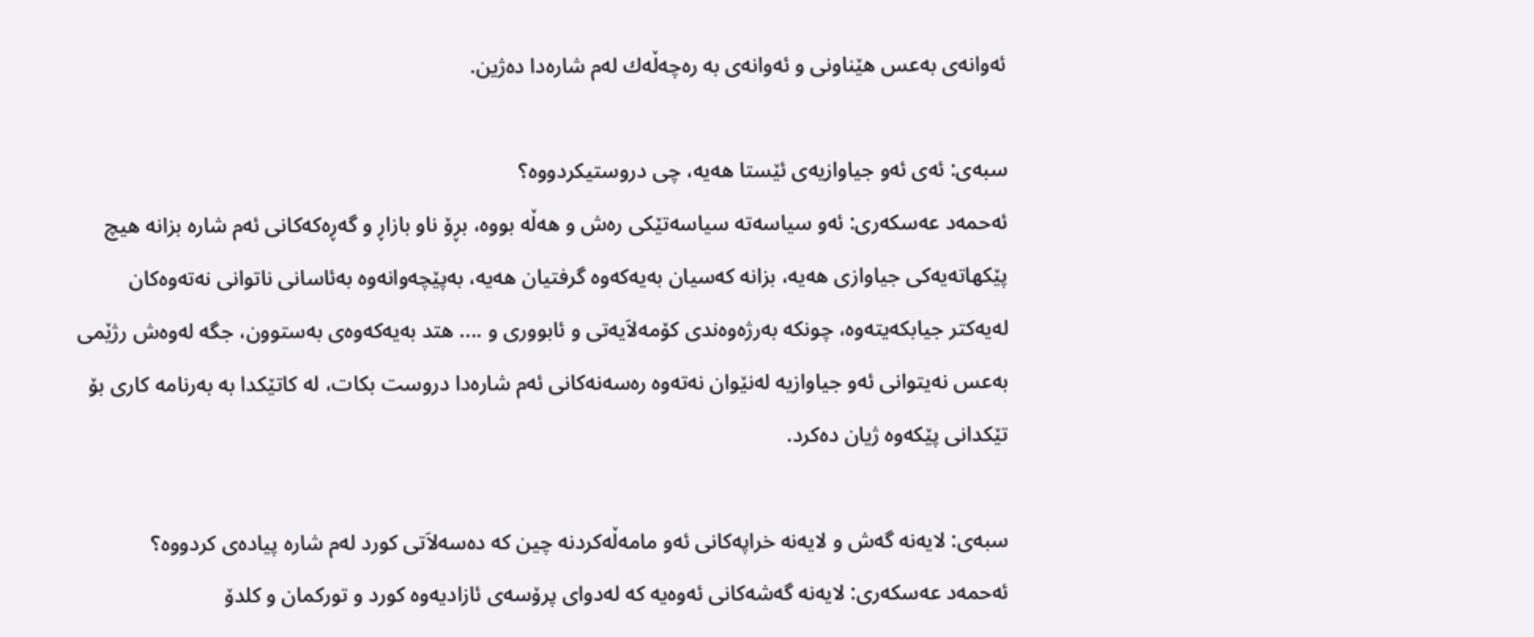ئه‌وانه‌ی‌ به‌عس هێناونی‌ و ئه‌وانه‌ی‌ به‌ ره‌چه‌ڵه‌ك له‌م شاره‌دا ده‌ژین.

سبه‌ی: ئه‌ی‌ ئه‌و جیاوازیه‌ی‌ ئێستا هه‌یه‌، چی‌ دروستیكردووه‌؟
ئه‌حمه‌د عه‌سكه‌ری‌: ئه‌و سیاسه‌ته‌ سیاسه‌تێكی‌ ره‌ش و هه‌ڵه‌ بووه‌، بڕۆ ناو بازاڕ و گه‌ڕه‌كه‌كانی‌ ئه‌م شاره‌ بزانه‌ هیچ پێكهاته‌یه‌كی‌ جیاوازی‌ هه‌یه‌، بزانه‌ كه‌سیان به‌یه‌كه‌وه‌ گرفتیان هه‌یه‌، به‌پێچه‌وانه‌وه‌ به‌ئاسانی‌ ناتوانی‌ نه‌ته‌وه‌كان له‌یه‌كتر جیابكه‌یته‌وه‌، چونكه‌ به‌رژه‌وه‌ندی‌ كۆمه‌لاَیه‌تی‌ و ئابووری‌ و .... هتد به‌یه‌كه‌وه‌ی‌ به‌ستوون، جگه‌ له‌وه‌ش رژێمی‌ به‌عس نه‌یتوانی‌ ئه‌و جیاوازیه‌ له‌نێوان نه‌ته‌وه‌ ره‌سه‌نه‌كانی‌ ئه‌م شاره‌دا دروست بكات، له‌ كاتێكدا به‌ به‌رنامه‌ كاری‌ بۆ تێكدانی‌ پێكه‌وه‌ ژیان ده‌كرد.

سبه‌ی: لایه‌نه‌ گه‌ش و لایه‌نه‌ خراپه‌كانی‌ ئه‌و مامه‌ڵه‌كردنه‌ چین كه‌ ده‌سه‌لاَتی‌ كورد له‌م شاره‌ پیاده‌ی‌ كردووه‌؟
ئه‌حمه‌د عه‌سكه‌ری‌: لایه‌نه‌ گه‌شه‌كانی‌ ئه‌وه‌یه‌ كه‌ له‌دوای‌ پرۆسه‌ی‌ ئازادیه‌وه‌ كورد و توركمان و كلدۆ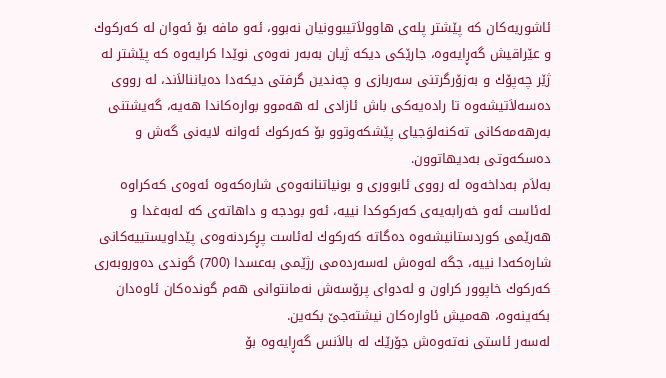ئاشوریه‌كان كه‌ پێشتر پله‌ی‌ هاوولاَتیبوونیان نه‌بوو، ئه‌و مافه‌ بۆ ئه‌وان له‌ كه‌ركوك و عێراقیش گه‌ڕایه‌وه‌، جارێكی‌ دیكه‌ ژیان به‌به‌ر نه‌وه‌ی‌ نوێدا كرایه‌وه‌ كه‌ پێشتر له‌ ژێر چه‌پۆك و به‌زۆرگرتنی‌ سه‌ربازی‌ و چه‌ندین گرفتی‌ دیكه‌دا ده‌یاننالاَند، له‌ رووی‌ ده‌سه‌لاَتیشه‌وه‌ تا راده‌یه‌كی‌ باش ئازادی‌ له‌ هه‌موو بواره‌كاندا هه‌یه‌، گه‌یشتنی‌ به‌رهه‌مه‌كانی‌ ته‌كنه‌لوَجیای‌ پێشكه‌وتوو بۆ كه‌ركوك ئه‌وانه‌ لایه‌نی‌ گه‌ش و ده‌سكه‌وتی‌ به‌دیهاتوون.
به‌لاَم به‌داخه‌وه‌ له‌ رووی‌ ئابووری‌ و بونیاتنانه‌وه‌ی‌ شاره‌كه‌وه‌ ئه‌وه‌ی‌ كه‌كراوه‌ له‌ئاست ئه‌و خه‌رابه‌یه‌ی‌ كه‌ركوكدا نییه‌، ئه‌و بودجه‌ و داهاته‌ی‌ كه‌ له‌به‌غدا و هه‌رێمی‌ كوردستانیشه‌وه‌ ده‌گاته‌ كه‌ركوك له‌ئاست پڕكردنه‌وه‌ی‌ پێداویستییه‌كانی‌ شاره‌كه‌دا نییه‌، جگه‌ له‌وه‌ش له‌سه‌رده‌می‌ رژێمی‌ به‌عسدا (700) گوندی‌ ده‌وروبه‌ری‌ كه‌ركوك خاپوور كراون و له‌دوای‌ پرۆسه‌ش نه‌مانتوانی‌ هه‌م گونده‌كان ئاوه‌دان بكه‌ینه‌وه‌، هه‌میش ئاواره‌كان نیشته‌جێ بكه‌ین.
له‌سه‌ر ئاستی‌ نه‌ته‌وه‌ش جۆرێك له‌ بالاَنس گه‌ڕایه‌وه‌ بۆ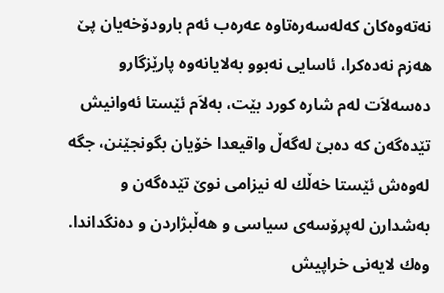نه‌ته‌وه‌كان كه‌له‌سه‌ره‌تاوه‌ عه‌ره‌ب ئه‌م بارودۆخه‌یان پێ هه‌زم نه‌ده‌كرا، ئاسایی نه‌بوو به‌لایانه‌وه‌ پارێزگارو ده‌سه‌لاَت له‌م شاره‌ كورد بێت، به‌لاَم ئێستا ئه‌وانیش تێده‌گه‌ن كه‌ ده‌بێ له‌گه‌ڵ واقیعدا خۆیان بگونجێنن، جگه‌ له‌وه‌ش ئێستا خه‌ڵك له‌ نیزامی‌ نوێ تێده‌گه‌ن و به‌شدارن له‌پرۆسه‌ی‌ سیاسی و هه‌ڵبژاردن و ده‌نگداندا.
وه‌ك لایه‌نی‌ خراپیش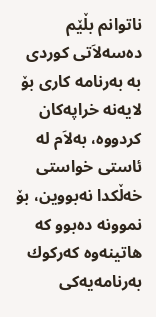ناتوانم بڵێم ده‌سه‌لاَتی‌ كوردی به‌ به‌رنامه‌ كاری‌ بۆ لایه‌نه‌ خراپه‌كان كردووه‌، به‌لاَم له‌ ئاستی‌ خواستی‌ خه‌ڵكدا نه‌بووین، بۆ نموونه‌ ده‌بوو كه‌ هاتینه‌وه‌ كه‌ركوك به‌رنامه‌یه‌كی‌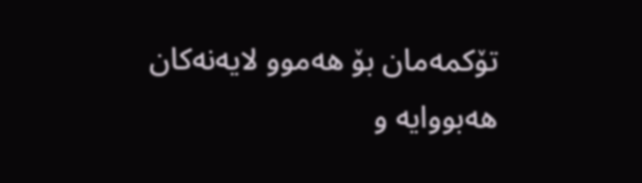تۆكمه‌مان بۆ هه‌موو لایه‌نه‌كان هه‌بووایه‌ و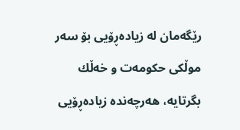رێگه‌مان له‌ زیاده‌ڕۆیی بۆ سه‌ر موڵكی‌ حكومه‌ت و خه‌ڵك بگرتایه‌، هه‌رچه‌نده‌ زیاده‌ڕۆیی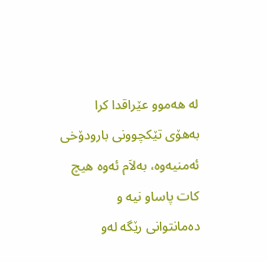له‌ هه‌موو عێراقدا كرا به‌هۆی‌ تێكچوونی‌ بارودۆخی‌ ئه‌منیه‌وه‌، به‌لاَم ئه‌وه‌ هیچ كات پاساو نیه‌ و ده‌مانتوانی‌ رێگه‌ له‌و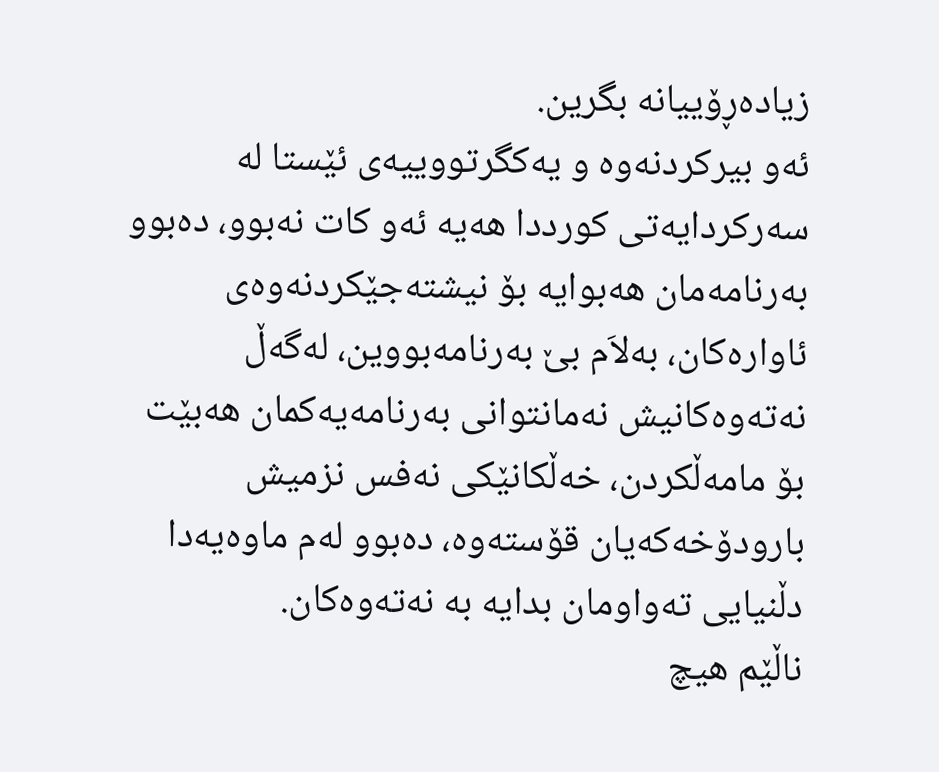زیاده‌ڕۆییانه‌ بگرین.
ئه‌و بیركردنه‌وه‌ و یه‌كگرتووییه‌ی‌ ئێستا له‌ سه‌ركردایه‌تی‌ كورددا هه‌یه‌ ئه‌و كات نه‌بوو، ده‌بوو به‌رنامه‌مان هه‌بوایه‌ بۆ نیشته‌جێكردنه‌وه‌ی‌ ئاواره‌كان، به‌لاَم بێ به‌رنامه‌بووین، له‌گه‌ڵ نه‌ته‌وه‌كانیش نه‌مانتوانی‌ به‌رنامه‌یه‌كمان هه‌بێت بۆ مامه‌ڵكردن، خه‌ڵكانێكی‌ نه‌فس نزمیش بارودۆخه‌كه‌یان قۆسته‌وه‌، ده‌بوو له‌م ماوه‌یه‌دا دڵنیایی ته‌واومان بدایه‌ به‌ نه‌ته‌وه‌كان.
ناڵێم هیچ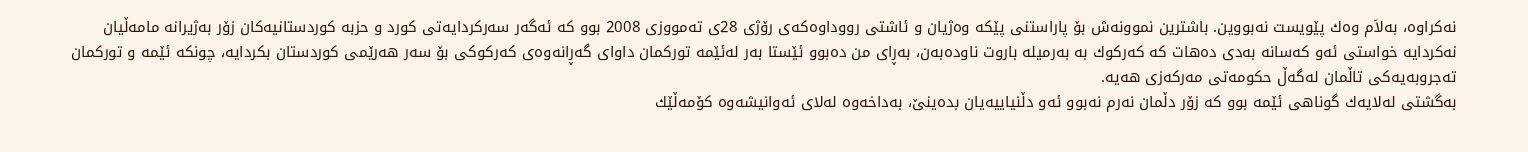نه‌كراوه‌، به‌لاَم وه‌ك پێویست نه‌بووین. باشترین نموونه‌ش بۆ پاراستنی‌ پێكه‌ وه‌ژیان و ئاشتی‌ رووداوه‌كه‌ی‌ رۆژی‌ 28ی ته‌مووزی 2008 بوو كه‌ ئه‌گه‌ر سه‌ركردایه‌تی‌ كورد و حزبه‌ كوردستانیه‌كان زۆر به‌ژیرانه‌ مامه‌ڵیان نه‌كردایه‌ خواستی‌ ئه‌و كه‌سانه‌ به‌دی ده‌هات كه‌ كه‌ركوك به‌ به‌رمیله‌ باروت ناوده‌به‌ن، به‌ڕای‌ من ده‌بوو ئێستا به‌ر له‌ئێمه‌ توركمان داوای‌ گه‌ڕانه‌وه‌ی‌ كه‌ركوكی‌ بۆ سه‌ر هه‌رێمی‌ كوردستان بكردایه‌، چونكه‌ ئێمه‌ و توركمان ته‌جروبه‌یه‌كی‌ تاڵمان له‌گه‌ڵ حكومه‌تی‌ مه‌ركه‌زی‌ هه‌یه‌.
به‌گشتی‌ له‌لایه‌ك گوناهی‌ ئێمه‌ بوو كه‌ زۆر دڵمان نه‌رم نه‌بوو ئه‌و دڵنیاییه‌یان بده‌ینێ‌، به‌داخه‌وه‌ له‌لای‌ ئه‌وانیشه‌وه‌ كۆمه‌ڵێك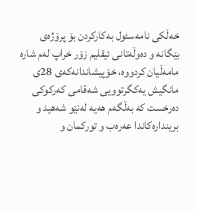خه‌ڵكی‌ نامه‌سئول به‌كاركردن بۆ پرۆژه‌ی‌ بێگانه‌ و ده‌وڵه‌تانی‌ ئیقلیم زۆر خراپ له‌م شاره‌ مامه‌ڵیان كردووه‌، خۆپیشاندانه‌كه‌ی‌ 28ی‌ مانگیش یه‌كگرتوویی‌ شه‌قامی‌ كه‌ركوكی‌ ده‌رخست كه‌ به‌ڵگه‌م هه‌یه‌ له‌نێو شه‌هید و برینداره‌كاندا عه‌ره‌ب و توركمان و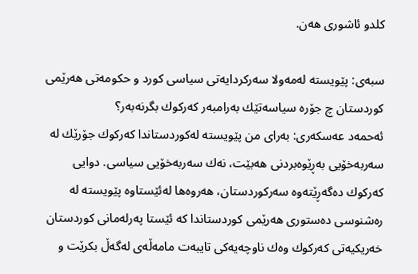كلدو ئاشوری‌ هه‌ن.

سبه‌ی: پێویسته‌ له‌مه‌ولا سه‌ركردایه‌تی‌ سیاسی‌ كورد و حكومه‌تی‌ هه‌رێمی‌ كوردستان چ جۆره‌ سیاسه‌تێك به‌رامبه‌ر كه‌ركوك بگرنه‌به‌ر؟
ئه‌حمه‌د عه‌سكه‌ری‌: به‌رای‌ من پێویسته‌ له‌كوردستاندا كه‌ركوك جۆرێك له‌ سه‌ربه‌خۆیی به‌ڕێوه‌بردنی‌ هه‌بێت، نه‌ك سه‌ربه‌خۆیی سیاسی. دوایی‌ كه‌ركوك ده‌گه‌ڕێته‌وه‌ سه‌ركوردستان، هه‌روه‌ها له‌ئێستاوه‌ پێویسته‌ له‌ ره‌شنوسی‌ ده‌ستوری‌ هه‌رێمی‌ كوردستاندا كه‌ ئێستا په‌رله‌مانی‌ كوردستان خه‌ریكیه‌تی‌ كه‌ركوك وه‌ك ناوچه‌یه‌كی‌ تایبه‌ت مامه‌ڵه‌ی‌ له‌گه‌ڵ بكرێت و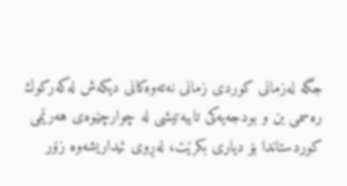جگه‌ له‌زمانی‌ كوردی‌ زمانی‌ نه‌ته‌وه‌كانی‌ دیكه‌ش له‌كه‌ركوك ره‌سمی‌ بن و بودجه‌یه‌كی‌ تایبه‌تیشی‌ له‌ چوارچێوه‌ی‌ هه‌رێمی‌ كوردستاندا بۆ دیاری‌ بكرێت، له‌ڕوی‌ ئیداریشه‌وه‌ زۆر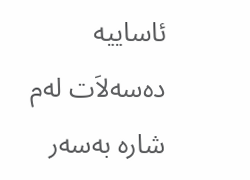ئاساییه‌ ده‌سه‌لاَت له‌م شاره‌ به‌سه‌ر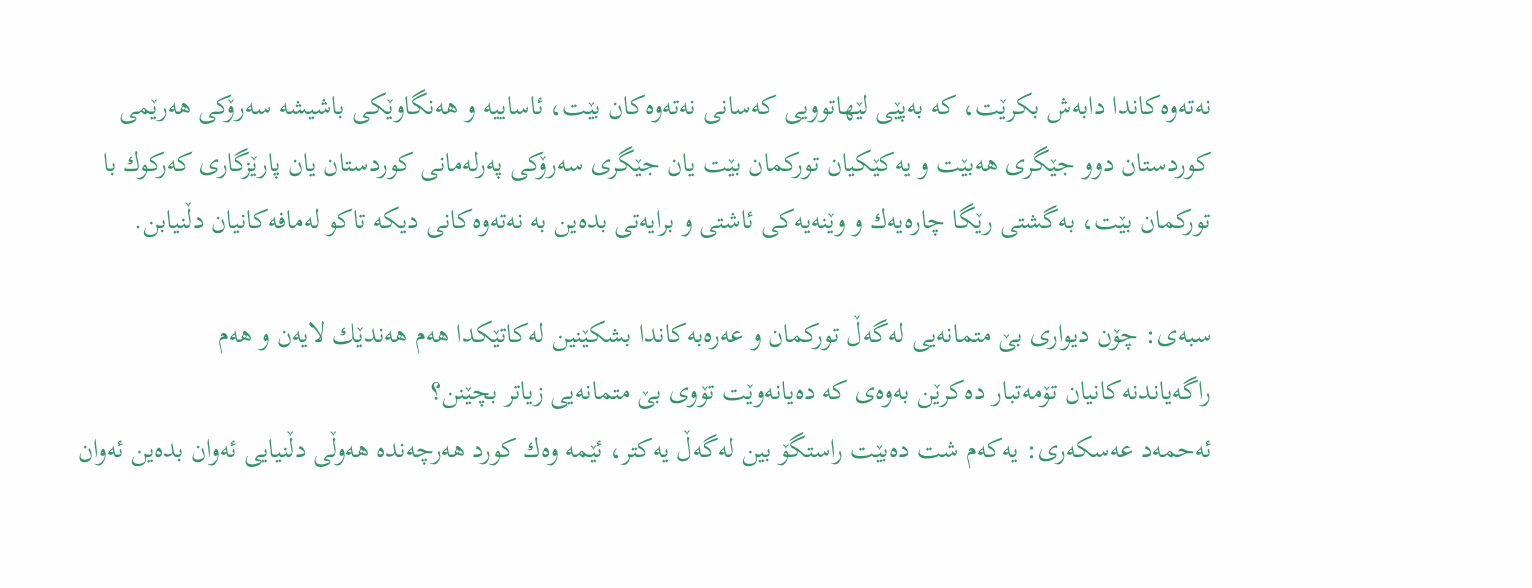نه‌ته‌وه‌كاندا دابه‌ش بكرێت، كه‌ به‌پێی‌ لێهاتوویی كه‌سانی‌ نه‌ته‌وه‌كان بێت، ئاساییه‌ و هه‌نگاوێكی‌ باشیشه‌ سه‌رۆكی‌ هه‌رێمی كوردستان دوو جێگری‌ هه‌بێت و یه‌كێكیان توركمان بێت یان جێگری‌ سه‌رۆكی‌ په‌رله‌مانی‌ كوردستان یان پارێزگاری‌ كه‌ركوك با توركمان بێت، به‌گشتی‌ رێگا چاره‌یه‌ك و وێنه‌یه‌كی‌ ئاشتی‌ و برایه‌تی‌ بده‌ین به‌ نه‌ته‌وه‌كانی‌ دیكه‌ تاكو له‌مافه‌كانیان دڵنیابن.

سبه‌ی: چۆن دیواری‌ بێ متمانه‌یی له‌گه‌ڵ توركمان و عه‌ره‌به‌كاندا بشكێنین له‌كاتێكدا هه‌م هه‌ندێك لایه‌ن و هه‌م راگه‌یاندنه‌كانیان تۆمه‌تبار ده‌كرێن به‌وه‌ی كه‌ ده‌یانه‌وێت تۆوی‌ بێ متمانه‌یی زیاتر بچێنن؟
ئه‌حمه‌د عه‌سكه‌ری‌: یه‌كه‌م شت ده‌بێت راستگۆ بین له‌گه‌ڵ یه‌كتر، ئێمه‌ وه‌ك كورد هه‌رچه‌نده‌ هه‌وڵی‌ دڵنیایی ئه‌وان بده‌ین ئه‌وان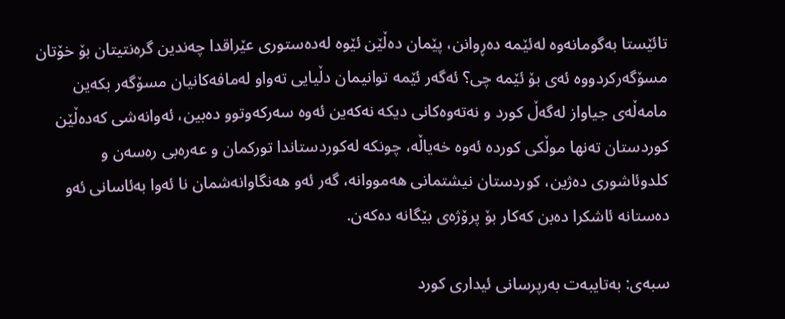تائێستا به‌گومانه‌وه‌ له‌ئێمه‌ ده‌ڕوانن، پێمان ده‌ڵێن ئێوه‌ له‌ده‌ستوری‌ عێراقدا چه‌ندین گره‌نتیتان بۆ خۆتان مسۆگه‌ركردووه‌ ئه‌ی‌ بۆ ئێمه‌ چی‌؟ ئه‌گه‌ر ئێمه‌ توانیمان دڵیایی ته‌واو له‌مافه‌كانیان مسۆگه‌ر بكه‌ین مامه‌ڵه‌ی‌ جیاواز له‌گه‌ڵ كورد و نه‌ته‌وه‌كانی‌ دیكه‌ نه‌كه‌ین ئه‌وه‌ سه‌ركه‌وتوو ده‌بین، ئه‌وانه‌شی‌ كه‌ده‌ڵێن كوردستان ته‌نها موڵكی‌ كورده‌ ئه‌وه‌ خه‌یاڵه‌، چونكه‌ له‌كوردستاندا توركمان و عه‌ره‌بی‌ ره‌سه‌ن و كلدوئاشوری‌ ده‌ژین، كوردستان نیشتمانی‌ هه‌مووانه‌، گه‌ر ئه‌و هه‌نگاوانه‌شمان نا ئه‌وا به‌ئاسانی‌ ئه‌و ده‌ستانه‌ ئاشكرا ده‌بن كه‌كار بۆ پرۆژه‌ی‌ بێگانه‌ ده‌كه‌ن.

سبه‌ی: به‌تایبه‌ت به‌رپرسانی‌ ئیداری‌ كورد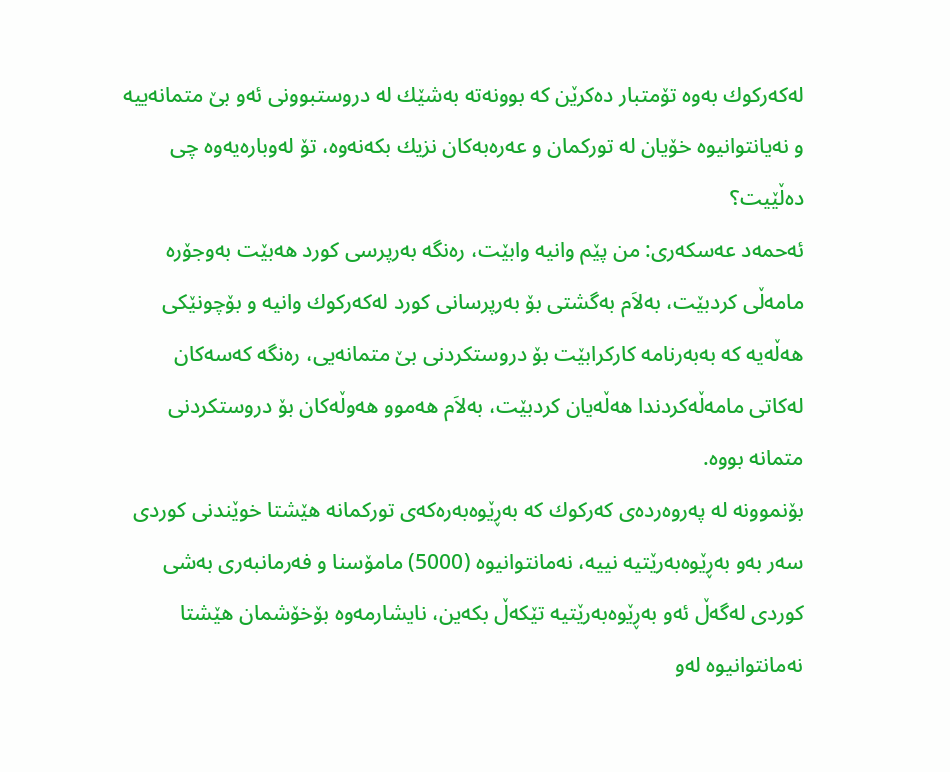له‌كه‌ركوك به‌وه‌ تۆمتبار ده‌كرێن كه‌ بوونه‌ته‌ به‌شێك له‌ دروستبوونی‌ ئه‌و بێ متمانه‌ییه‌ و نه‌یانتوانیوه‌ خۆیان له‌ توركمان و عه‌ره‌به‌كان نزیك بكه‌نه‌وه‌، تۆ له‌وباره‌یه‌وه‌ چی‌ ده‌ڵێیت؟
ئه‌حمه‌د عه‌سكه‌ری‌: من پێم وانیه‌ وابێت، ره‌نگه‌ به‌رپرسی‌ كورد هه‌بێت به‌وجۆره‌ مامه‌ڵی‌ كردبێت، به‌لاَم به‌گشتی‌ بۆ به‌رپرسانی‌ كورد له‌كه‌ركوك وانیه‌ و بۆچونێكی‌ هه‌ڵه‌یه‌ كه‌ به‌به‌رنامه‌ كاركرابێت بۆ دروستكردنی‌ بێ متمانه‌یی، ره‌نگه‌ كه‌سه‌كان له‌كاتی‌ مامه‌ڵه‌كردندا هه‌ڵه‌یان كردبێت، به‌لاَم هه‌موو هه‌وڵه‌كان بۆ دروستكردنی‌ متمانه‌ بووه‌.
بۆنموونه‌ له‌ په‌روه‌رده‌ی‌ كه‌ركوك كه‌ به‌ڕێوه‌به‌ره‌كه‌ی‌ توركمانه‌ هێشتا خوێندنی‌ كوردی‌ سه‌ر به‌و به‌ڕێوه‌به‌رێتیه‌ نییه‌، نه‌مانتوانیوه‌ (5000) مامۆسنا و فه‌رمانبه‌ری‌ به‌شی‌ كوردی‌ له‌گه‌ڵ ئه‌و به‌ڕێوه‌به‌رێتیه‌ تێكه‌ڵ‌ بكه‌ین، نایشارمه‌وه‌ بۆخۆشمان هێشتا نه‌مانتوانیوه‌ له‌و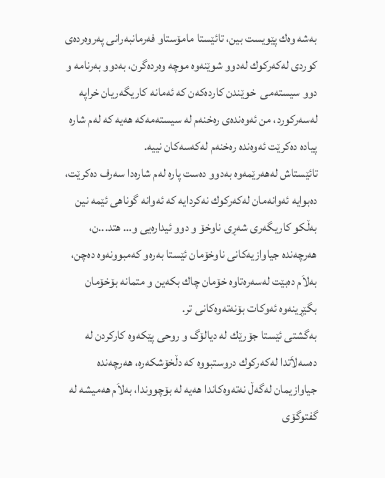به‌شه‌ وه‌ك پێویست بین، تائێستا مامۆستاو فه‌رمانبه‌رانی‌ په‌روه‌رده‌ی‌ كوردی‌ له‌كه‌ركوك له‌دوو شوێنه‌وه‌ موچه‌ وه‌رده‌گرن، به‌دوو به‌رنامه‌ و دوو سیسته‌می‌  خوێندن كارده‌كه‌ن كه‌ ئه‌مانه‌ كاریگه‌ریان خراپه‌ له‌سه‌ركورد، من ئه‌وه‌نده‌ی‌ ره‌خنه‌م له‌ سیسته‌مه‌كه‌ هه‌یه‌ كه‌ له‌م شاره‌ پیاده‌ ده‌كرێت ئه‌وه‌نده‌ ره‌خنه‌م له‌كه‌سه‌كان نییه‌.
تائێستاش له‌هه‌رێمه‌وه‌ به‌دوو ده‌ست پاره‌ له‌م شاره‌دا سه‌رف ده‌كرێت، ده‌بوایه‌ ئه‌وانه‌مان له‌كه‌ركوك نه‌كردایه‌ كه‌ ئه‌وانه‌ گوناهی‌ ئێمه‌ نین به‌ڵكو كاریگه‌ری‌ شه‌ڕی‌ ناوخۆ و دوو ئیداره‌یی و… هتد...ن، هه‌رچه‌نده‌ جیاوازیه‌كانی‌ ناوخۆمان ئێستا به‌ره‌و كه‌مبوونه‌وه‌ ده‌چن، به‌لاَم ده‌بێت له‌سه‌ره‌تاوه‌ خۆمان چاك بكه‌ین و متمانه‌ بۆخۆمان بگێڕینه‌وه‌ ئه‌وكات بۆنه‌ته‌وه‌كانی‌ تر.
به‌گشتی‌ ئێستا جۆرێك له‌ دیالۆگ و روحی‌ پێكه‌وه‌ كاركردن له‌ ده‌سه‌لاَتدا له‌كه‌ركوك دروستبووه‌ كه‌ دڵخۆشكه‌ره‌، هه‌رچه‌نده‌ جیاوازیمان له‌گه‌ڵ نه‌ته‌وه‌كاندا هه‌یه‌ له‌ بۆچووندا، به‌لاَم هه‌میشه‌ له‌ گفتوگۆی‌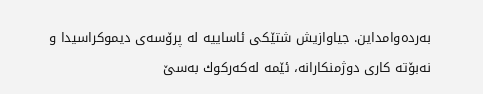به‌رده‌وامداین. جیاوازیش شتێكی‌ ئاساییه‌ له‌ پرۆسه‌ی‌ دیموكراسیدا و نه‌بۆته‌ كاری‌ دوژمنكارانه‌، ئێمه‌ له‌كه‌ركوك به‌سێ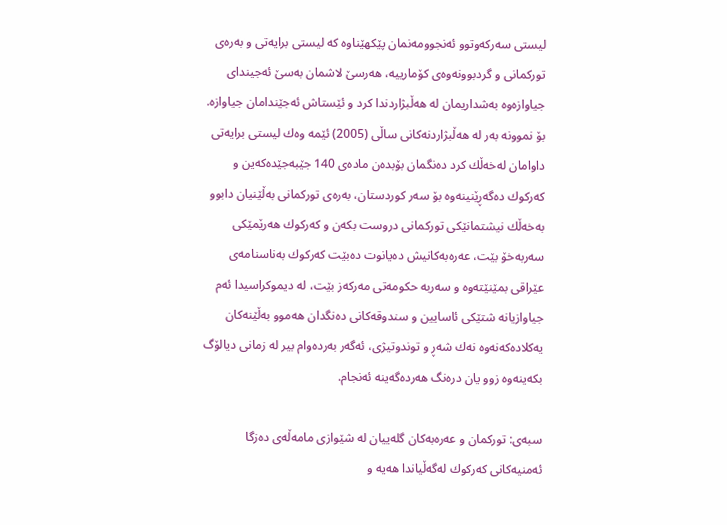لیستی‌ سه‌ركه‌وتوو ئه‌نجوومه‌نمان پێكهێناوه‌ كه‌ لیستی برایه‌تی‌ و به‌ره‌ی‌ توركمانی‌ و گردبوونه‌وه‌ی‌ كۆمارییه‌، هه‌رسێ لاشمان به‌سێ ئه‌جیندای‌ جیاوازه‌وه‌ به‌شداریمان له‌ هه‌ڵبژاردندا كرد و ئێستاش ئه‌جێندامان جیاوازه‌.
بۆ نموونه‌ به‌ر له‌ هه‌ڵبژاردنه‌كانی‌ ساڵی‌ (2005) ئێمه‌ وه‌ك لیستی‌ برایه‌تی‌ داوامان له‌خه‌ڵك كرد ده‌نگمان بۆبده‌ن ماده‌ی‌ 140 جێبه‌جێده‌كه‌ین و كه‌ركوك ده‌گه‌ڕێنینه‌وه‌ بۆ سه‌ر كوردستان، به‌ره‌ی‌ توركمانی‌ به‌ڵێنیان دابوو به‌خه‌ڵك نیشتمانێكی‌ توركمانی‌ دروست بكه‌ن و كه‌ركوك هه‌رێمێكی‌ سه‌ربه‌خۆ بێت، عه‌ره‌به‌كانیش ده‌یانوت ده‌بێت كه‌ركوك به‌ناسنامه‌ی‌ عێراقی‌ بمێنێته‌وه‌ و سه‌ربه‌ حكومه‌تی‌ مه‌ركه‌ز بێت، له‌ دیموكراسیدا ئه‌م جیاوازیانه‌ شتێكی‌ ئاسایین و سندوقه‌كانی‌ ده‌نگدان هه‌موو به‌ڵێنه‌كان یه‌كلاده‌كه‌نه‌وه‌ نه‌ك شه‌ڕ و توندوتیژی‌، ئه‌گه‌ر به‌رده‌وام بیر له‌ زمانی‌ دیالۆگ بكه‌ینه‌وه‌ زوو یان دره‌نگ هه‌رده‌گه‌ینه‌ ئه‌نجام.

سبه‌ی: توركمان و عه‌ره‌به‌كان گله‌ییان له‌ شێوازی‌ مامه‌ڵه‌ی‌ ده‌زگا ئه‌منیه‌كانی‌ كه‌ركوك له‌گه‌ڵیاندا هه‌یه‌ و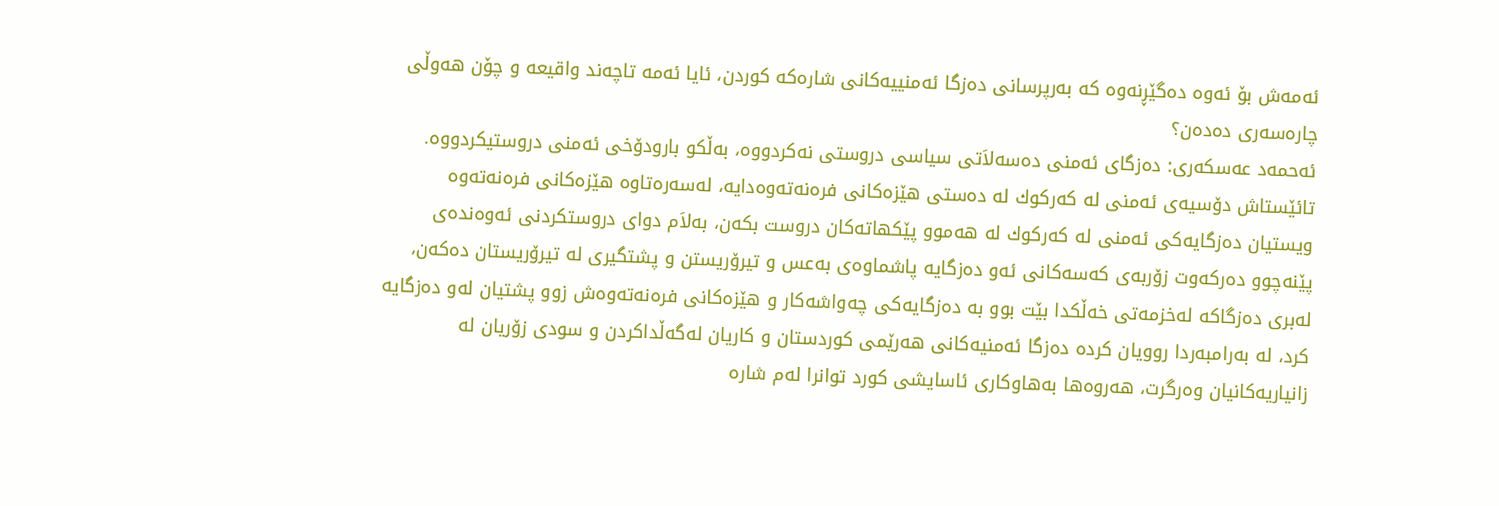ئه‌مه‌ش بۆ ئه‌وه‌ ده‌گێڕنه‌وه‌ كه‌ به‌رپرسانی‌ ده‌زگا ئه‌منییه‌كانی‌ شاره‌كه‌ كوردن، ئایا ئه‌مه‌ تاچه‌ند واقیعه‌ و چۆن هه‌وڵی‌ چاره‌سه‌ری‌ ده‌ده‌ن؟
ئه‌حمه‌د عه‌سكه‌ری‌: ده‌زگای‌ ئه‌منی‌ ده‌سه‌لاَتی‌ سیاسی‌ دروستی نه‌كردووه‌، به‌ڵكو بارودۆخی‌ ئه‌منی‌ دروستیكردووه‌. تائێستاش دۆسیه‌ی ئه‌منی‌ له‌ كه‌ركوك له‌ ده‌ستی‌ هێزه‌كانی‌ فره‌نه‌ته‌وه‌دایه‌، له‌سه‌ره‌تاوه‌ هێزه‌كانی‌ فره‌نه‌ته‌وه‌ ویستیان ده‌زگایه‌كی‌ ئه‌منی‌ له‌ كه‌ركوك له‌ هه‌موو پێكهاته‌كان دروست بكه‌ن، به‌لاَم دوای‌ دروستكردنی‌ ئه‌وه‌نده‌ی‌ پێنه‌چوو ده‌ركه‌وت زۆربه‌ی‌ كه‌سه‌كانی‌ ئه‌و ده‌زگایه‌ پاشماوه‌ی‌ به‌عس و تیرۆریستن و پشتگیری‌ له‌ تیرۆریستان ده‌كه‌ن، له‌بری‌ ده‌زگاكه‌ له‌خزمه‌تی‌ خه‌ڵكدا بێت بوو به‌ ده‌زگایه‌كی‌ چه‌واشه‌كار و هێزه‌كانی‌ فره‌نه‌ته‌وه‌ش زوو پشتیان له‌و ده‌زگایه‌ كرد، له‌ به‌رامبه‌ردا روویان كرده‌ ده‌زگا ئه‌منیه‌كانی‌ هه‌رێمی‌ كوردستان و كاریان له‌گه‌ڵداكردن و سودی زۆریان له‌ زانیاریه‌كانیان وه‌رگرت، هه‌روه‌ها به‌هاوكاری‌ ئاسایشی‌ كورد توانرا له‌م شاره‌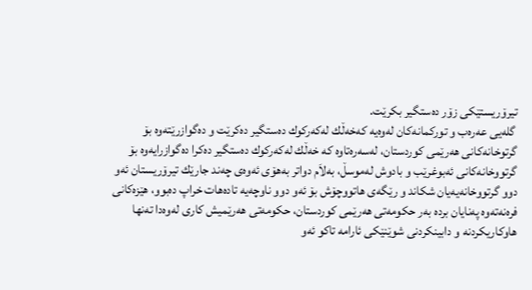تیرۆریستێكی‌ زۆر ده‌ستگیر بكرێت.
 گله‌یی عه‌ره‌ب و توركمانه‌كان له‌وه‌یه‌ كه‌خه‌ڵك له‌كه‌ركوك ده‌ستگیر ده‌كرێت و ده‌گوازرێته‌وه‌ بۆ گرتوخانه‌كانی‌ هه‌رێمی‌ كوردستان، له‌سه‌ره‌تاوه‌ كه‌ خه‌ڵك له‌كه‌ركوك ده‌ستگیر ده‌كرا ده‌گوازرایه‌وه‌ بۆ گرتووخانه‌كانی‌ ئه‌بوغرێب و بادوش له‌موسڵ، به‌لاَم دواتر به‌هۆی‌ ئه‌وه‌ی‌ چه‌ند جارێك تیرۆریستان ئه‌و دوو گرتووخانه‌یه‌یان شكاند و رێگه‌ی‌ هاتووچۆش بۆ ئه‌و دوو ناوچه‌یه‌ تاده‌هات خراپ ده‌بوو، هێزه‌كانی‌ فره‌نه‌ته‌وه‌ په‌نایان برده‌ به‌ر حكومه‌تی‌ هه‌رێمی‌ كوردستان، حكومه‌تی‌ هه‌رێمیش كاری‌ له‌وه‌دا ته‌نها هاوكاریكردنه‌ و دابینكردنی‌ شوێنێكی‌ ئارامه‌ تاكو ئه‌و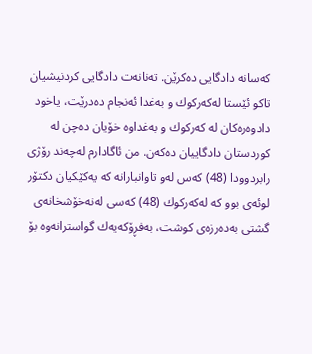كه‌سانه‌ دادگایی ده‌كرێن. ته‌نانه‌ت دادگایی كردنیشیان تاكو ئێستا له‌كه‌ركوك و به‌غدا ئه‌نجام ده‌درێت، یاخود دادوه‌ره‌كان له‌ كه‌ركوك و به‌غداوه‌ خۆیان ده‌چن له‌ كوردستان دادگاییان ده‌كه‌ن. من ئاگادارم له‌چه‌ند رۆژی‌ رابردوودا (48) كه‌س له‌و تاوانبارانه‌ كه‌ یه‌كێكیان دكتۆر لوئه‌ی‌ بوو كه‌ له‌كه‌ركوك (48) كه‌سی‌ له‌نه‌خۆشخانه‌ی‌ گشتی‌ به‌ده‌رزه‌ی‌ كوشت، به‌فڕۆكه‌یه‌ك گواسترانه‌وه‌ بۆ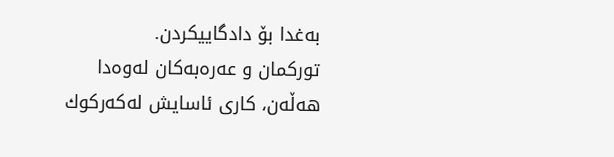به‌غدا بۆ دادگاییكردن.
توركمان و عه‌ره‌به‌كان له‌وه‌دا هه‌ڵه‌ن، كاری‌ ئاسایش له‌كه‌ركوك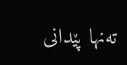ته‌نها پێدانی‌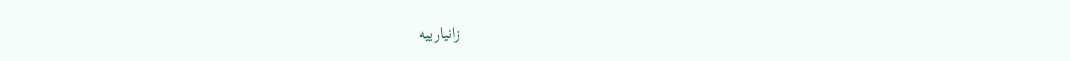زانیارییه‌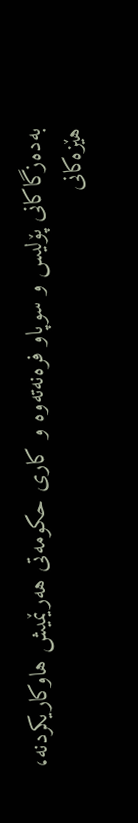به‌ده‌زگاكانی‌ پۆلیس و سوپاو فره‌نه‌ته‌وه‌ و كاری‌ حكومه‌تی‌ هه‌رێمیش هاوكاریكردنه‌، هێزه‌كانی‌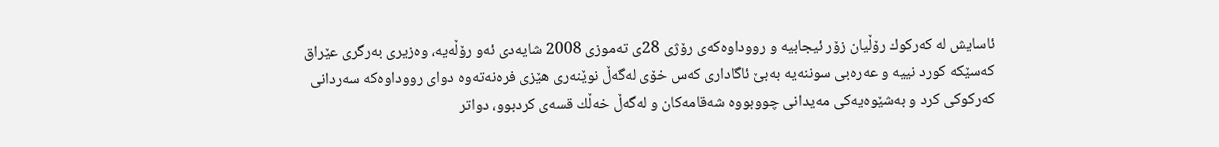ئاسایش له‌ كه‌ركوك رۆڵیان زۆر ئیجابیه‌ و رووداوه‌كه‌ی‌ رۆژی‌ 28ی ته‌موزی 2008 شایه‌دی‌ ئه‌و رۆڵه‌یه‌، وه‌زیری‌ به‌رگری‌ عێراق كه‌سێكه‌ كورد نییه‌ و عه‌ره‌بی‌ سوننه‌یه‌ به‌بێ ئاگاداری‌ كه‌س خۆی‌ له‌گه‌ڵ نوێنه‌ری‌ هێزی‌ فره‌نه‌ته‌وه‌ دوای‌ رووداوه‌كه‌ سه‌ردانی‌ كه‌ركوكی‌ كرد و به‌شێوه‌یه‌كی‌ مه‌یدانی‌ چووبووه‌ شه‌قامه‌كان و له‌گه‌ڵ خه‌ڵك قسه‌ی‌ كردبوو، دواتر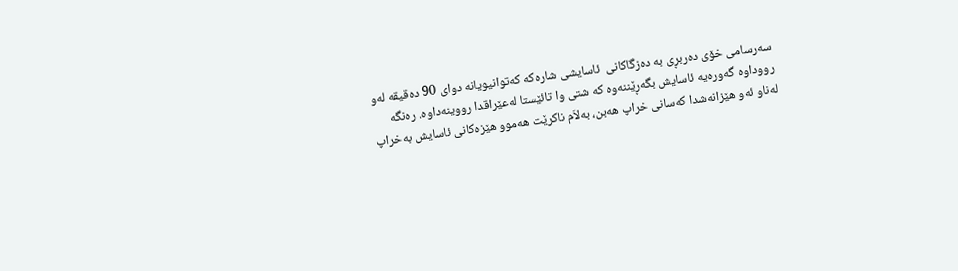سه‌رسامی‌ خۆی‌ ده‌ربڕی‌ به‌ ده‌زگاكانی‌  ئاسایشی‌ شاره‌كه‌ كه‌توانیویانه‌ دوای‌ 90 ده‌قیقه‌ له‌و رووداوه‌ گه‌وره‌یه‌ ئاسایش بگه‌ڕێننه‌وه‌ كه‌ شتی‌ وا تائێستا له‌عێراقدا رووینه‌داوه‌. ره‌نگه‌ له‌ناو ئه‌و هێزانه‌شدا كه‌سانی‌ خراپ هه‌بن، به‌لاَم ناكرێت هه‌موو هێزه‌كانی‌ ئاسایش به‌خراپ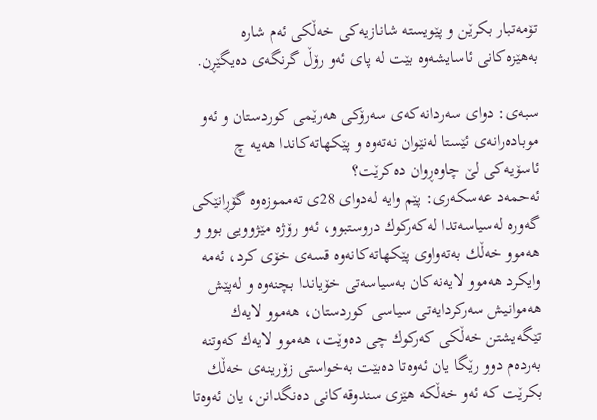تۆمه‌تبار بكرێن و پێویسته‌ شانازیه‌كی‌ خه‌ڵكی‌ ئه‌م شاره‌ به‌هێزه‌كانی‌ ئاسایشه‌وه‌ بێت له‌ پای‌ ئه‌و رۆڵ گرنگه‌ی‌ ده‌یگێڕن.

سبه‌ی: دوای‌ سه‌ردانه‌كه‌ی‌ سه‌رۆكی‌ هه‌رێمی كوردستان و ئه‌و موباده‌رانه‌ی‌ ئێستا له‌نێوان نه‌ته‌وه‌ و پێكهاته‌كاندا هه‌یه‌ چ ئاسۆیه‌كی‌ لێ چاوه‌ڕوان ده‌كرێت؟
ئه‌حمه‌د عه‌سكه‌ری‌: پێم وایه‌ له‌دوای‌ 28ی ته‌مموزه‌وه‌ گۆڕانێكی‌ گه‌وره‌ له‌سیاسه‌تدا له‌كه‌ركوك دروستبوو، ئه‌و رۆژه‌ مێژوویی بوو و هه‌موو خه‌ڵك به‌ته‌واوی‌ پێكهاته‌كانه‌وه‌ قسه‌ی‌ خۆی‌ كرد، ئه‌مه‌ وایكرد هه‌موو لایه‌نه‌كان به‌سیاسه‌تی‌ خۆیاندا بچنه‌وه‌ و له‌پێش هه‌موانیش سه‌ركردایه‌تی‌ سیاسی‌ كوردستان، هه‌موو لایه‌ك تێگه‌یشتن خه‌ڵكی‌ كه‌ركوك چی‌ ده‌وێت، هه‌موو لایه‌ك كه‌وتنه‌ به‌رده‌م دوو رێگا یان ئه‌وه‌تا ده‌بێت به‌خواستی‌ زۆرینه‌ی‌ خه‌ڵك  بكرێت كه‌ ئه‌و خه‌ڵكه‌ هێزی‌ سندوقه‌كانی‌ ده‌نگدانن، یان ئه‌وه‌تا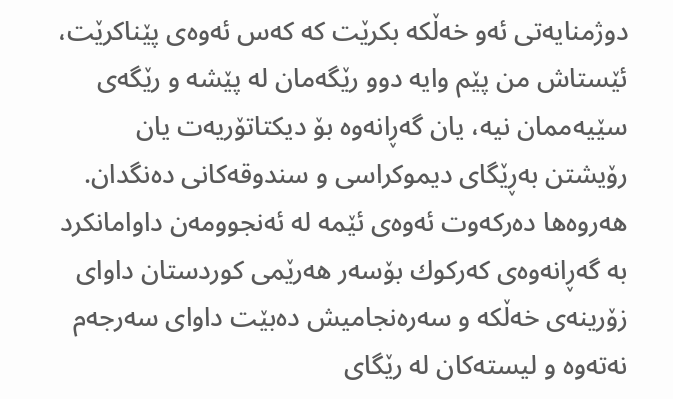دوژمنایه‌تی‌ ئه‌و خه‌ڵكه‌ بكرێت كه‌ كه‌س ئه‌وه‌ی‌ پێناكرێت، ئێستاش من پێم وایه‌ دوو رێگه‌مان له‌ پێشه‌ و رێگه‌ی‌ سێیه‌ممان نیه‌، یان گه‌ڕانه‌وه‌ بۆ دیكتاتۆریه‌ت یان رۆیشتن به‌ڕێگای‌ دیموكراسی و سندوقه‌كانی‌ ده‌نگدان.
هه‌روه‌ها ده‌ركه‌وت ئه‌وه‌ی‌ ئێمه‌ له‌ ئه‌نجوومه‌ن داوامانكرد به‌ گه‌ڕانه‌وه‌ی‌ كه‌ركوك بۆسه‌ر هه‌رێمی كوردستان داوای‌ زۆرینه‌ی‌ خه‌ڵكه‌ و سه‌ره‌نجامیش ده‌بێت داوای‌ سه‌رجه‌م نه‌ته‌وه‌ و لیسته‌كان له‌ رێگای‌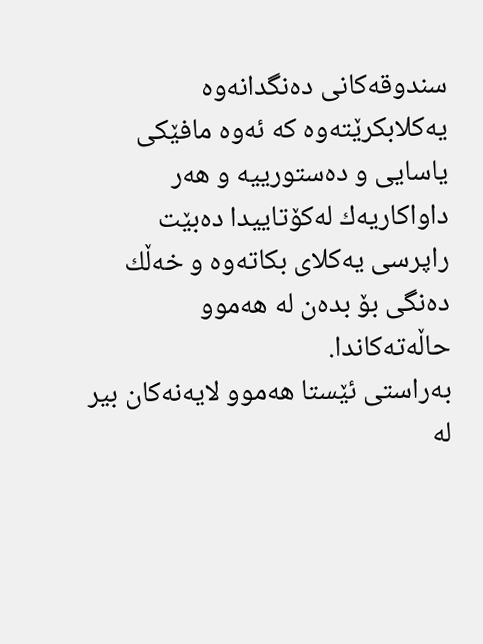سندوقه‌كانی‌ ده‌نگدانه‌وه‌ یه‌كلابكرێته‌وه‌ كه‌ ئه‌وه‌ مافێكی‌ یاسایی و ده‌ستورییه‌ و هه‌ر داواكاریه‌ك له‌كۆتاییدا ده‌بێت راپرسی‌ یه‌كلای بكاته‌وه‌ و خه‌ڵك ده‌نگی‌ بۆ بده‌ن له‌ هه‌موو حاڵه‌ته‌كاندا.
به‌راستی‌ ئێستا هه‌موو لایه‌نه‌كان بیر له‌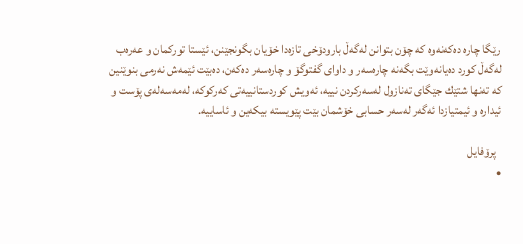رێگا چاره‌ ده‌كه‌نه‌وه‌ كه‌ چۆن بتوانن له‌گه‌ڵ بارودۆخی‌ تازه‌دا خۆیان بگونجێنن، ئێستا توركمان و عه‌ره‌ب له‌گه‌ڵ كورد ده‌یانه‌وێت بگه‌نه‌ چاره‌سه‌ر و داوای‌ گفتوگۆ و چاره‌سه‌ر ده‌كه‌ن، ده‌بێت ئێمه‌ش نه‌رمی‌ بنوێنین كه‌ ته‌نها شتێك جێگای‌ ته‌نازول له‌سه‌ركردن نییه‌، ئه‌ویش كوردستانییه‌تی‌ كه‌ركوكه‌، له‌مه‌سه‌له‌ی‌ پۆست و ئیداره‌ و ئیمتیازدا ئه‌گه‌ر له‌سه‌ر حسابی‌ خۆشمان بێت پێویسته‌ بیكه‌ین و ئاساییه‌.

  پرۆفایل
•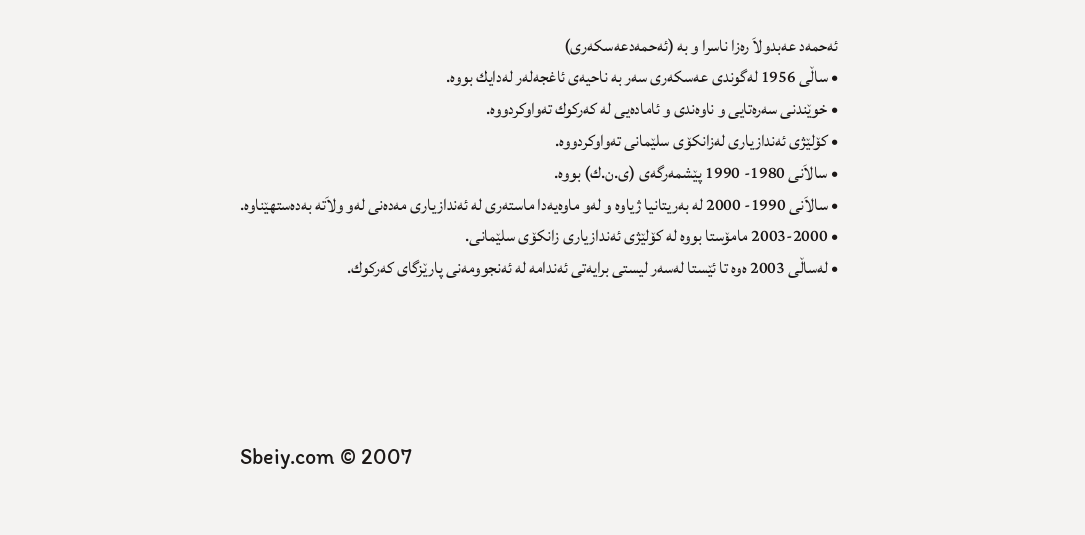ئه‌حمه‌د عه‌بدولاَ ره‌زا ناسرا و به‌ (ئه‌حمه‌دعه‌سكه‌ری‌)
• ساڵی‌ 1956 له‌گوندی‌ عه‌سكه‌ری‌ سه‌ر به‌ ناحیه‌ی ئاغجه‌له‌ر له‌دایك بووه‌.
• خوێندنی‌ سه‌ره‌تایی و ناوه‌ندی‌ و ئاماده‌یی له‌ كه‌ركوك ته‌واوكردووه‌.
• كۆلێژی‌ ئه‌ندازیاری‌ له‌زانكۆی‌ سلێمانی‌ ته‌واوكردووه‌.
• سالاَنی‌ 1980- 1990 پێشمه‌رگه‌ی‌ (ی‌.ن.ك) بووه‌.
• سالاَنی‌ 1990- 2000 له‌ به‌ریتانیا ژیاوه‌ و له‌و ماوه‌یه‌دا ماسته‌ری‌ له‌ ئه‌ندازیاری‌ مه‌ده‌نی‌ له‌و ولاَته‌ به‌ده‌ستهێناوه‌.
• 2003-2000 مامۆستا بووه‌ له‌ كۆلێژی‌ ئه‌ندازیاری‌ زانكۆی‌ سلێمانی‌.
• له‌ساڵی‌ 2003 ه‌وه‌ تا ئێستا له‌سه‌ر لیستی‌ برایه‌تی ئه‌ندامه‌ له‌ ئه‌نجوومه‌نی‌ پارێزگای‌ كه‌ركوك.





Sbeiy.com © 2007